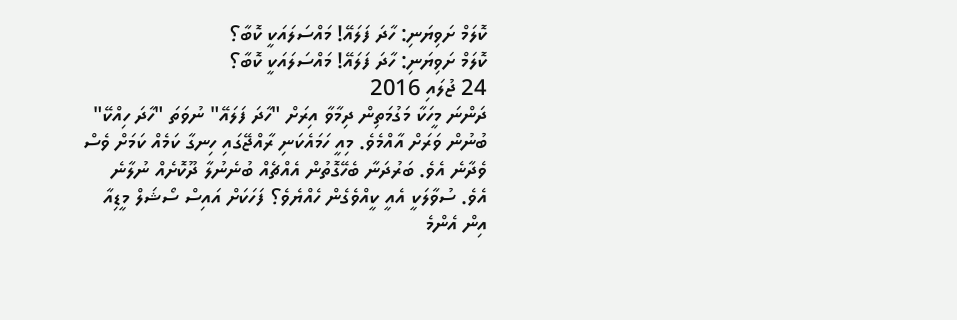ކޮލަމް ށަވިޔަނި: ހާދަ ފަލައޭ! މައްސަލައަކީ ކޮބާ؟
ކޮލަމް ށަވިޔަނި: ހާދަ ފަލައޭ! މައްސަލައަކީ ކޮބާ؟
24 ޖުލައި 2016
ދަންނަ މީހަކާ މަގުމަތިން ދިމާވާ އިރަށް "ހާދަ ފަލައޭ" ނުވަތަ "ހާދަ ހިއްކޭ" ބުނުން ވަރަށް އާއްމެވެ. މިއީ ހަމައެކަނި ރާއްޖޭގައި ހިނގާ ކަމެއް ކަމަށް ވެސް ވެދާނެ އެވެ. ބަރުދަނާ ބެހޭގޮތުން އެއްޗެއް ބުނެނުލާ ދޫކޮށެއް ނުލާނެ އެވެ. ސުވާލަކީ އެއީ ކީއްވެގެން ހެއްޔެވެ؟ ފަހަކަށް އައިސް ސޯޝަލް މީޑިއާ އިން އެންމެ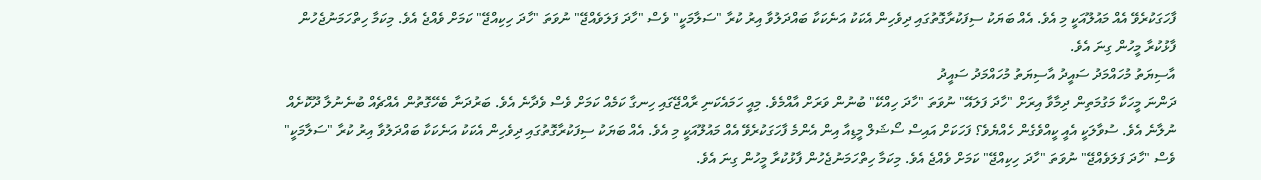ފާހަގަކުރެވޭ އެއް މައުލޫއަކީ މި އެވެ. އެއް ބަޔަކު ސިފަކުރާގޮތުގައި ދިވެހިން އެކަކު އަނެކަކާ ބައްދަލުވާ އިރު ކުރާ "ސަލާމަކީ" ވެސް "ހާދަ ފަލަވެއްޖޭ" ނުވަތަ "ހާދަ ހިކިއްޖޭ" ކަމަށް ވެއްޖެ އެވެ. މިކަމާ ހިތްހަމަނުޖެހުން ފާޅުކުރާ މީހުން ގިނަ އެވެ.
އާސިޔަތު މުހައްމަދު ސައީދު އާސިޔަތު މުހައްމަދު ސައީދު
ދަންނަ މީހަކާ މަގުމަތިން ދިމާވާ އިރަށް "ހާދަ ފަލައޭ" ނުވަތަ "ހާދަ ހިއްކޭ" ބުނުން ވަރަށް އާއްމެވެ. މިއީ ހަމައެކަނި ރާއްޖޭގައި ހިނގާ ކަމެއް ކަމަށް ވެސް ވެދާނެ އެވެ. ބަރުދަނާ ބެހޭގޮތުން އެއްޗެއް ބުނެނުލާ ދޫކޮށެއް ނުލާނެ އެވެ. ސުވާލަކީ އެއީ ކީއްވެގެން ހެއްޔެވެ؟ ފަހަކަށް އައިސް ސޯޝަލް މީޑިއާ އިން އެންމެ ފާހަގަކުރެވޭ އެއް މައުލޫއަކީ މި އެވެ. އެއް ބަޔަކު ސިފަކުރާގޮތުގައި ދިވެހިން އެކަކު އަނެކަކާ ބައްދަލުވާ އިރު ކުރާ "ސަލާމަކީ" ވެސް "ހާދަ ފަލަވެއްޖޭ" ނުވަތަ "ހާދަ ހިކިއްޖޭ" ކަމަށް ވެއްޖެ އެވެ. މިކަމާ ހިތްހަމަނުޖެހުން ފާޅުކުރާ މީހުން ގިނަ އެވެ.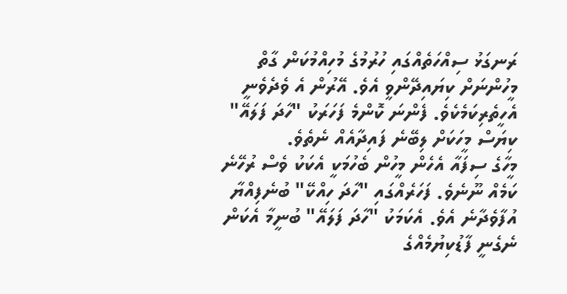ރަނގަޅު ސިއްހަތެއްގައި ހުރުމުގެ މުހިއްމުކަން ގާތް މީހުންނަށް ކިޔައިދޭންވީ އެވެ. އޭރުން އެ ވެދެވެނީ އެހީތެރިކަމެކެވެ. ފެންނަ ކޮންމެ ފަހަރަކު "ހާދަ ފަލައޭ" ކިޔަސް މީހަކަށް ލިބޭނެ ފައިދާއެއް ނެތެވެ.
މީހާގެ ސިފައާ އެހެން މީހުން ބެހުމަކީ އެކަކު ވެސް ރުހޭނެ ކަމެއް ނޫނެވެ. ފަހަރެއްގައި "ހާދަ ހިއްކޭ" ބުނެފިއްޔާ އުފާވެދާނެ އެވެ. އެކަމަކު "ހާދަ ފަލައޭ" ބުނީމާ އެކަން ނެގެނީ ފާޑުކިޔުމެއްގެ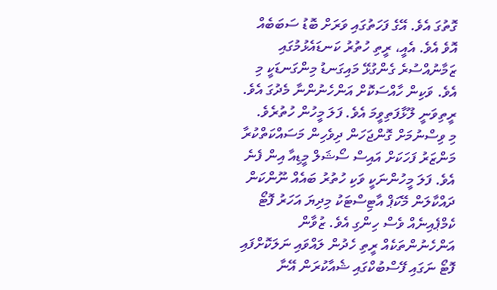ގޮތުގަ އެވެ. އޭގެ ފަހަތުގައި ވަރަށް ބޮޑު ސަބަބެއް އޮވެ އެވެ. އެއީ، ރީތި ހުތުރު ކަނޑައެޅުމުގައި ޒަމާނުއްސުރެ ގެންގުޅޭ މައިގަނޑު މިންގަނޑަކީ މި އެވެ. ވަކިން ހާއްސަކޮށް އަންހެނުންނާ މެދުގަ އެވެ. ރީތިވަނީ ލޫޅާފަތިވީމަ އެވެ. ފަލަ މީހުން ހުތުރެވެ.
މި ވިސްނުމަށް ގޮންޖަހަން ދިވެހިން މަސައްކަތްކުރާ މަންޒަރު ފަހަކަށް އައިސް ސޯޝަލް މީޑިއާ އިން ފެނެ އެވެ. ފަލަ މީހުންނަކީ ވަކި ހުތުރު ބައެއް ނޫންކަން ދައްކާލަން މޭކަޕް އާޓިސްޓަކު މިދިޔަ އަހަރު ފޮޓޯ ކެމްޕެއިނެއް ވެސް ހިންގި އެވެ. ޒުވާން އަންހެނުންތަކެއް ރީތި ހެދުން ލައްވައި ނަލަކޮށްފައި ފޮޓޯ ނަގައި ފޭސްބުކްގައި ޝެއާކުރަން އޭނާ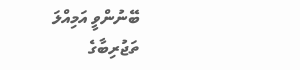ބޭނުންވީ އަމިއްލަ ތަޖުރިބާގެ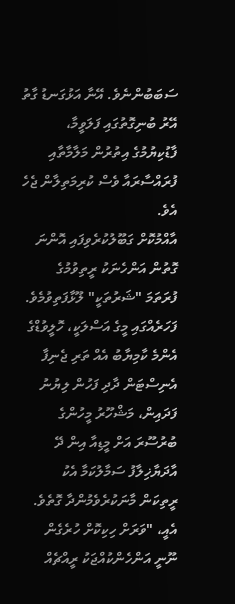ސަބަބުންނެވެ. އޭނާ އަޅުގަނޑު ގާތު އޭރު ބުނިގޮތުގައި ފަލަވީމާ، ފާޑުކިޔުމުގެ އިތުރުން މަލާމާތާއި ފުރައްސާރައާ ވެސް ކުރިމަތިލާން ޖެހެ އެވެ.
އާއްމުކޮށް ގަބޫލުކުރެވިފައި އޮންނަ ގޮތުން އަންހެނަކު ރީތިވުމުގެ ފުރަތަމަ "ޝަރުތަކީ" ލޫޅާފަތިވުމެވެ. ފަހަރެއްގައި މީގެ އަސްލަކީ، ހޮލީވުޑްގެ އެންމެ ކާމިޔާބު އެއް ތަރި ޖެނިފާ އެނިސްޓަން ދާދި ފަހުން ލިޔުނު ފަދައިން، މަޝްހޫރު މީހުންގެ ބުރުސޫރަ އަށް މީޑިއާ އިން ދޭ އާދަޔާޚިލާފު ސަމާލުކަމާ އެކު ރީތިކަން މާނަކުރެވެމުންދާ ގޮތެވެ. އެއީ، "ވަރަށް ހިކިކޮށް ހުރެގެން ނޫނީ އަންހެންކުއްޖަކު ރީއްޗެއް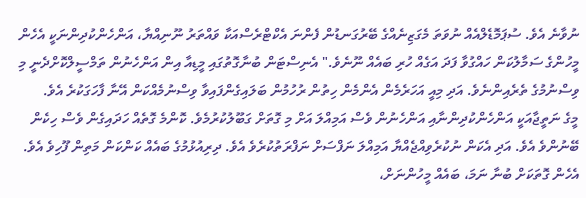ނުވާނެ އެވެ. ސުޕަމޮޑެލްއެއް ނުވަތަ މެގަޒިނެއްގެ ބޭރުގަނޑުން ފެންނަ އެކްޓްރެސްއަކާ ވައްތަރު ނޫނިއްޔާ، އަންހެންކުދިންނަކީ އެހެން މީހުންގެ ސަމާލުކަން ހައްގުވާ ފަދަ އަގެއް ހުރި ބައެއް ނޫނެވެ." އެނިސްޓަން ބުނާގޮތުގައި މީޑިއާ އިން އަންހެނުން ތަމްސީލްކޮށްދެނީ މި ވިސްނުމުގެ ތެރެއިންނެވެ. އަދި މިއީ އަހަރެމެން އެންމެން ހިތުން ރުހުމުން ބަލައިގެންފައިވާ ވިސްނުމެއްކަން އޭނާ ފާހަގަކުރެ އެވެ.
މީގެ ނަތީޖާއަކީ އަންހެންކުދިންނާއި އަންހެނުން ވެސް އަމިއްލަ އަށް މި ގޮތަށް ގަބޫލުކުރުމެވެ. ކޮންމެ ގޮތެއް ހަދައިގެން ވެސް ހިކެން ބޭނުންވެ އެވެ. އަދި އެކަން ނުކުރެވިއްޖެއްޔާ އަމިއްލަ ނަފްސަށް ނަފްރަތުކުރެވެ އެވެ. ދިރިއުޅުމުގެ ބައެއް ކަންކަން މަތިން ފޫހިވެ އެވެ. އެހެން ގޮތަކަށް ބުނާ ނަމަ، ބައެއް މީހުންނަށް،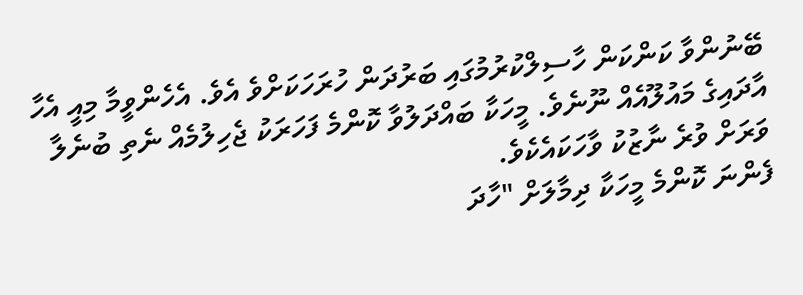ބޭނުންވާ ކަންކަން ހާސިލްކުރުމުގައި ބަރުދަން ހުރަހަކަށްވެ އެވެ. އެހެންވީމާ މިއީ އެހާ އާދައިގެ މައުލޫއެއް ނޫނެވެ. މީހަކާ ބައްދަލުވާ ކޮންމެ ފަހަރަކު ޖެހިލުމެއް ނެތި ބުނެލާ ވަރަށް ވުރެ ނާޒުކު ވާހަކައެކެވެ.
ފެންނަ ކޮންމެ މީހަކާ ދިމާލަށް "ހާދަ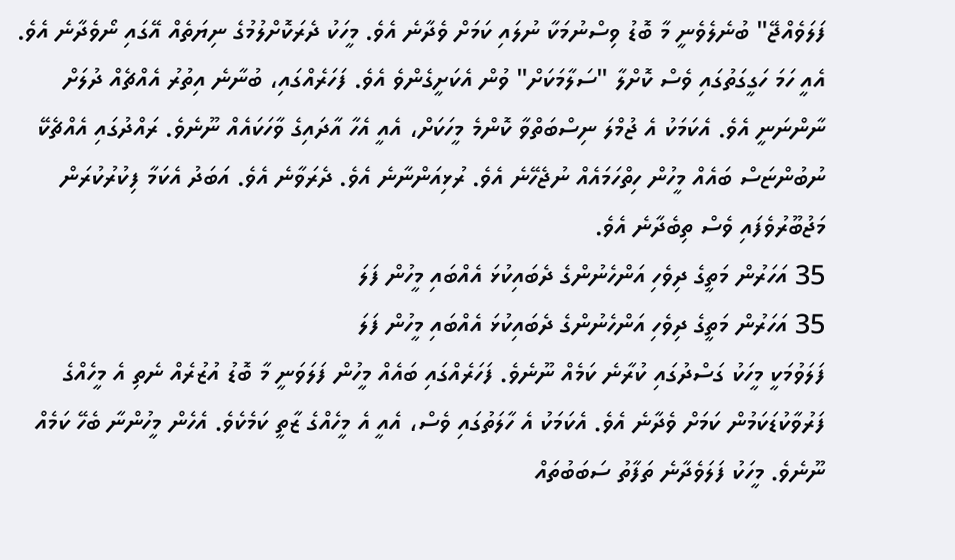ފަލަވެއްޖޭ" ބުނެލެވެނީ މާ ބޮޑު ވިސްނުމަކާ ނުލައި ކަމަށް ވެދާނެ އެވެ. މީހަކު ދެރަކޮށްލުމުގެ ނިޔަތެއް އޭގައި ނޯވެދާނެ އެވެ. އެއީ ހަމަ ހަގީގަތުގައި ވެސް ކޮށްލާ "ސަލާމަކަށް" ވުން އެކަށީގެންވެ އެވެ. ފަހަރެއްގައި، ބުނާނެ އިތުރު އެއްޗެއް ދުލަށް ނާންނަނީ އެވެ. އެކަމަކު އެ ޖުމްލަ ނިސްބަތްވާ ކޮންމެ މީހަކަށް، އެއީ އެހާ އާދައިގެ ވާހަކައެއް ނޫނެވެ. ރައްދުގައި އެއްޗެކޭ ނުބުންޏަސް ބައެއް މީހުން ހިތްހަމައެއް ނުޖެހޭނެ އެވެ. ރުޅިއަންނާނެ އެވެ. ދެރަވާނެ އެވެ. އަބަދު އެކަމާ ފިކުރުކުރަން މަޖުބޫރުވެފައި ވެސް ތިބެދާނެ އެވެ.
35 އަހަރުން މަތީގެ ދިވެހި އަންހެނުންގެ ދެބައިކުޅަ އެއްބައި މީހުން ފަލަ
35 އަހަރުން މަތީގެ ދިވެހި އަންހެނުންގެ ދެބައިކުޅަ އެއްބައި މީހުން ފަލަ
ފަލަވުމަކީ މީހަކު ގަސްދުގައި ކުރާނެ ކަމެއް ނޫނެވެ. ފަހަރެއްގައި ބައެއް މީހުން ފަލަވަނީ މާ ބޮޑު އުޒުރެއް ނެތި އެ މީހެއްގެ ފަރުވާކުޑަކަމުން ކަމަށް ވެދާނެ އެވެ. އެކަމަކު އެ ހާލަތުގައި ވެސް، އެއީ އެ މީހެއްގެ ޒާތީ ކަމެކެވެ. އެހެން މީހުންނާ ބެހޭ ކަމެއް ނޫނެވެ. މީހަކު ފަލަވެދާނެ ތަފާތު ސަބަބުތައް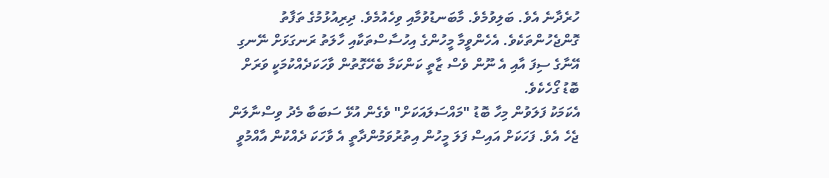ހުރެދާނެ އެވެ. ބަލިވުމެވެ. މާބަނޑުވުމާއި ވިހެއުމެވެ. ދިރިއުޅުމުގެ ތަފާތު ގޮންޖެހުންތަކެވެ. އެހެންވީމާ މީހުންގެ އިހުސާސްތަކާއި ހާލަތު ރަނގަޅަށް ނޭނގި އޭނާގެ ސިފަ އާއި އެ ނޫން ވެސް ޒާތީ ކަންކަމާ ބެހޭގޮތުން ވާހަކަދެއްކުމަކީ ވަރަށް ބޮޑު ގޯހެކެވެ.
އެކަމަކު ފަލަވުން މިހާ ބޮޑު "މައްސަލައަކަށް" ވެގެން އުޅޭ ސަބަބާ މެދު ވިސްނާލަން ޖެހެ އެވެ. ފަހަކަށް އައިސް ފަލަ މީހުން އިތުރުވަމުންދާތީ އެ ވާހަކަ ދެއްކުން އާއްމުވީ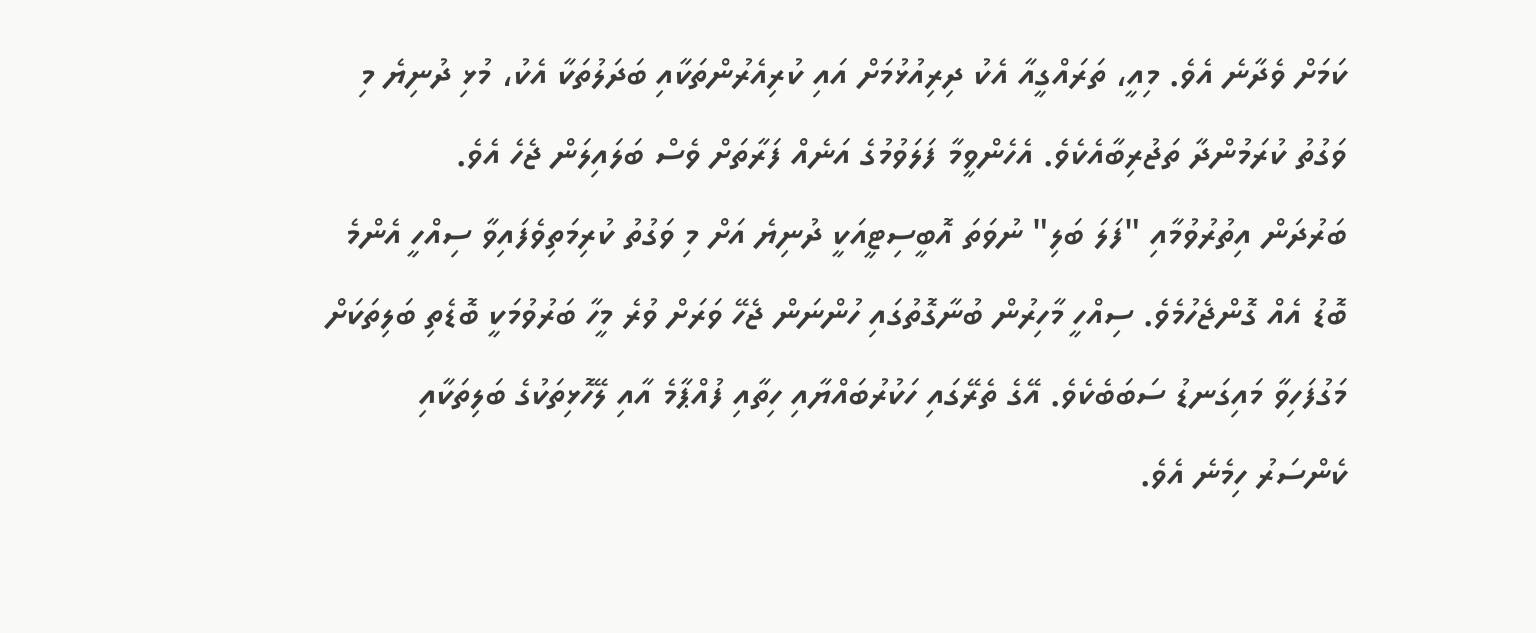ކަމަށް ވެދާނެ އެވެ. މިއީ، ތަރައްގީއާ އެކު ދިރިއުޅުމަށް އައި ކުރިއެރުންތަކާއި ބަދަލުތަކާ އެކު، މުޅި ދުނިޔެ މި ވަގުތު ކުރަމުންދާ ތަޖުރިބާއެކެވެ. އެހެންވީމާ ފަލަވުމުގެ އަނެއް ފަރާތަށް ވެސް ބަލައިލަން ޖެހެ އެވެ.
ބަރުދަން އިތުރުވުމާއި "ފަލަ ބަލި" ނުވަތަ އޮބީސިޓީއަކީ ދުނިޔެ އަށް މި ވަގުތު ކުރިމަތިވެފައިވާ ސިއްހީ އެންމެ ބޮޑު އެއް ގޮންޖެހުމެވެ. ސިއްހީ މާހިރުން ބުނާގޮތުގައި ހުންނަން ޖެހޭ ވަރަށް ވުރެ މީހާ ބަރުވުމަކީ ބޮޑެތި ބަލިތަކަށް މަގުފަހިވާ މައިގަނޑު ސަބަބެކެވެ. އޭގެ ތެރޭގައި ހަކުރުބައްޔާއި ހިތާއި ފުއްޕާމެ އާއި ލޭހޮޅިތަކުގެ ބަލިތަކާއި ކެންސަރު ހިމެނެ އެވެ.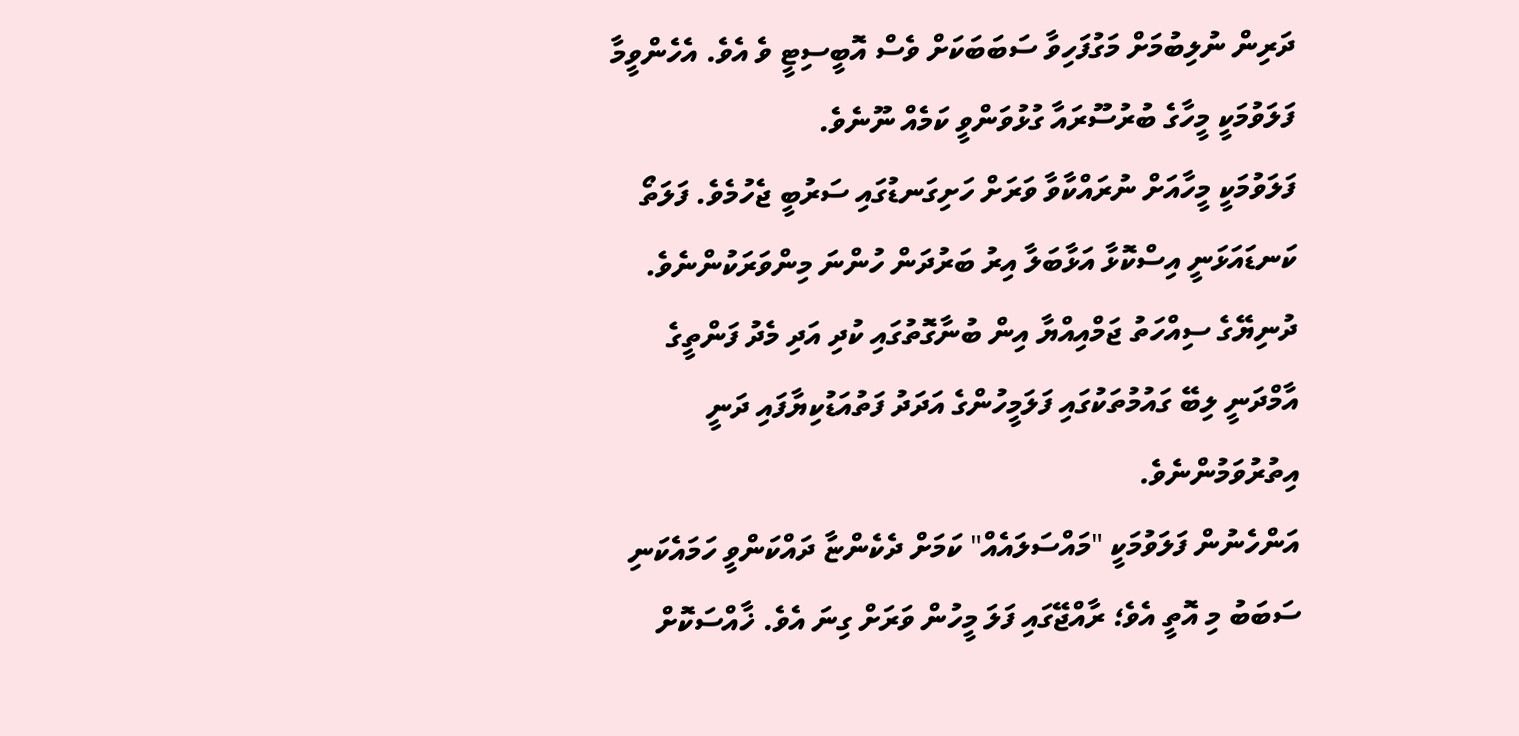ދަރިން ނުލިބުމަށް މަގުފަހިވާ ސަބަބަކަށް ވެސް އޮބީސިޓީ ވެ އެވެ. އެހެންވީމާ ފަލަވުމަކީ މީހާގެ ބުރުސޫރައާ ގުޅުވަންވީ ކަމެއް ނޫނެވެ.
ފަލަވުމަކީ މީހާއަށް ނުރައްކާވާ ވަރަށް ހަށިގަނޑުގައި ސަރުބީ ޖެހުމެވެ. ފަލަތޯ ކަނޑައަޅަނީ އިސްކޮޅާ އަޅާބަލާ އިރު ބަރުދަން ހުންނަ މިންވަރަކުންނެވެ. ދުނިޔޭގެ ސިއްހަތު ޖަމްއިއްޔާ އިން ބުނާގޮތުގައި ކުދި އަދި މެދު ފަންތީގެ އާމްދަނީ ލިބޭ ގައުމުތަކުގައި ފަލަމީހުންގެ އަދަދު ފަތުއަޑުކިޔާފައި ދަނީ އިތުރުވަމުންނެވެ.
އަންހެނުން ފަލަވުމަކީ "މައްސަލައެއް" ކަމަށް ދެކެންޏާ ދައްކަންވީ ހަމައެކަނި ސަބަބު މި އޮތީ އެވެ؛ ރާއްޖޭގައި ފަލަ މީހުން ވަރަށް ގިނަ އެވެ. ޚާއްސަކޮށް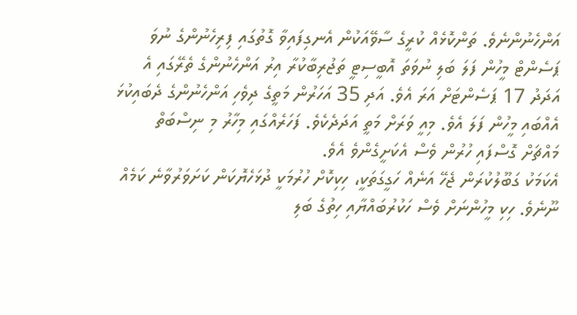އަންހެނުންނެވެ. ތަންކޮޅެއް ކުރީގެ ސާވޭއަކުން އެނގިފައިވާ ގޮތުގައި ފިރިހެނުންގެ ނުވަ ޕަސެންޓް މީހުން ފަލަ ބަލި ނުވަތަ އޮބީސިޓީ ތަޖުރިބާކުރާ އިރު އަންހެނުންގެ ތެރޭގައި އެ އަދަދު 17 ޕަސެންޓަށް އަރަ އެވެ. އަދި 35 އަހަރުން މަތީގެ ދިވެހި އަންހެނުންގެ ދެބައިކުޅަ އެއްބައި މީހުން ފަލަ އެވެ. މިއީ ވަރަށް މަތީ އަދަދެކެވެ. ފަހަރެއްގައި މިހާރު މި ނިސްބަތް މައްޗަށް ގޮސްފައި ހުރުން ވެސް އެކަށީގެންވެ އެވެ.
އެކަމަކު ގަބޫލުކުރަން ޖެހޭ އަނެއް ހަގީގަތަކީ، ހިކިކޮށް ހުރުމަކީ ދުޅަހެޔޮކަން ކަށަވަރުވާނެ ކަމެއް ނޫނެވެ. ހިކި މީހުންނަށް ވެސް ހަކުރުބައްޔާއި ހިތުގެ ބަލި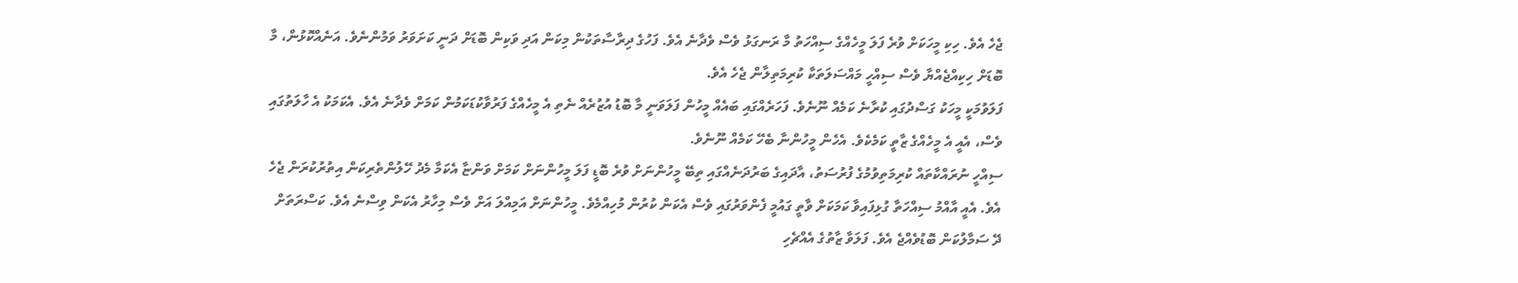ޖެހެ އެވެ. ހިކި މީހަކަށް ވުރެ ފަލަ މީހެއްގެ ސިއްހަތު މާ ރަނގަޅު ވެސް ވެދާނެ އެވެ. ފަހުގެ ދިރާސާތަކުން މިކަން އަދި ވަކިން ބޮޑަށް ދަނީ ކަށަވަރު ވަމުންނެވެ. އަނެއްކޮޅުން، މާ ބޮޑަށް ހިކިއްޖެއްޔާ ވެސް ސިއްހީ މައްސަލަތަކާ ކުރިމަތިލާން ޖެހެ އެވެ.
ފަލަވުމަކީ މީހަކު ގަސްދުގައި ކުރާނެ ކަމެއް ނޫނެވެ. ފަހަރެއްގައި ބައެއް މީހުން ފަލަވަނީ މާ ބޮޑު އުޒުރެއް ނެތި އެ މީހެއްގެ ފަރުވާކުޑަކަމުން ކަމަށް ވެދާނެ އެވެ. އެކަމަކު އެ ހާލަތުގައި ވެސް، އެއީ އެ މީހެއްގެ ޒާތީ ކަމެކެވެ. އެހެން މީހުންނާ ބެހޭ ކަމެއް ނޫނެވެ.
ސިއްހީ ނުރައްކާތައް ކުރިމަތިވުމުގެ ފުރުސަތު، އާދައިގެ ބަރުދަނެއްގައި ތިބޭ މީހުންނަށް ވުރެ ބޮޑީ ފަލަ މީހުންނަށް ކަމަށް ވަންޏާ އެކަމާ މެދު ހޭލުންތެރިކަން އިތުރުކުރަން ޖެހެ އެވެ. އެއީ އާއްމު ސިއްހަތާ ގުޅިފައިވާ ކަމަކަށް ވާތީ ގައުމީ ފެންވަރުގައި ވެސް އެކަން ކުރުން މުހިއްމެވެ. މީހުންނަށް އަމިއްލަ އަށް ވެސް މިހާރު އެކަން ވިސްނެ އެވެ. ކަސްރަތަށް ދޭ ސަމާލުކަން ބޮޑުވެއްޖެ އެވެ. ފަލަވާ ޒާތުގެ އެއްޗެހި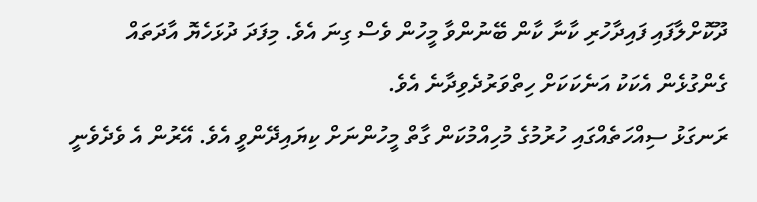ދޫކޮށްލާފައި ފައިދާހުރި ކާނާ ކާން ބޭނުންވާ މީހުން ވެސް ގިނަ އެވެ. މިފަދަ ދުޅަހެޔޮ އާދަތައް ގެންގުޅެން އެކަކު އަނެކަކަށް ހިތްވަރުދެވިދާނެ އެވެ.
ރަނގަޅު ސިއްހަތެއްގައި ހުރުމުގެ މުހިއްމުކަން ގާތް މީހުންނަށް ކިޔައިދޭންވީ އެވެ. އޭރުން އެ ވެދެވެނީ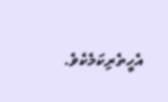އެހީތެރިކަމެކެވެ.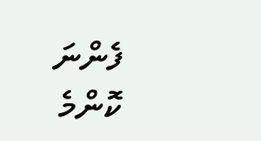ފެންނަ ކޮންމެ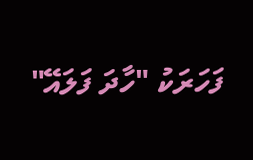ފަހަރަކު "ހާދަ ފަލައޭ"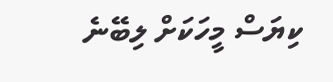ކިޔަސް މީހަކަށް ލިބޭނެ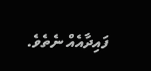ފައިދާއެއް ނެތެވެ.